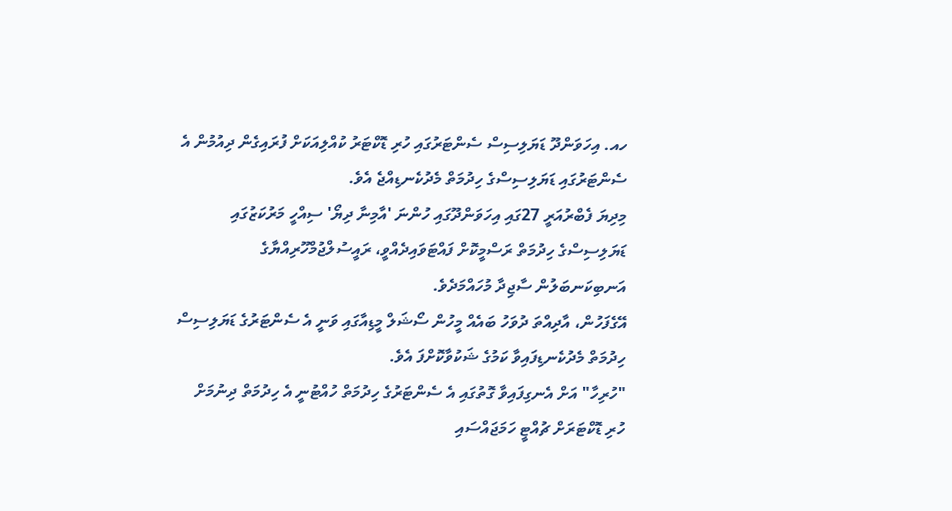ހއ. އިހަވަންދޫ ޑަޔަލިސިސް ސެންޓަރުގައި ހުރި ޑޮކްޓަރު ކުއްލިއަކަށް ފުރައިގެން ދިއުމުން އެ ސެންޓަރުގައި ޑަޔަލިސިސްގެ ހިދުމަތް މެދުކެނޑިއްޖެ އެވެ.
މިދިޔަ ފެބްރުއަރީ 27ގައި އިހަވަންދޫގައި ހުންނަ 'އާމިނާ ދިޔޯ' ސިއްހީ މަރުކަޒުގައި ޑަޔަލިސިސްގެ ހިދުމަތް ރަސްމީކޮށް ފައްޓަވައިދެއްވީ، ރައީސުލްޖުމްހޫރިއްޔާގެ އަނބިކަނބަލުން ސާޖިދާ މުހައްމަދެވެ.
އޭގެފަހުން، އާދިއްތަ ދުވަހު ބައެއް މީހުން ސޯޝަލް މީޑިއާގައި ވަނީ އެ ސެންޓަރުގެ ޑަޔަލިސިސް ހިދުމަތް މެދުކެނޑިފައިވާ ކަމުގެ ޝަކުވާކޮށްފަ އެވެ.
"ހުރިހާ" އަށް އެނގިފައިވާ ގޮތުގައި އެ ސެންޓަރުގެ ހިދުމަތް ހުއްޓުނީ އެ ހިދުމަތް ދިނުމަށް ހުރި ޑޮކްޓަރަށް ޗުއްޓީ ހަމަޖައްސައި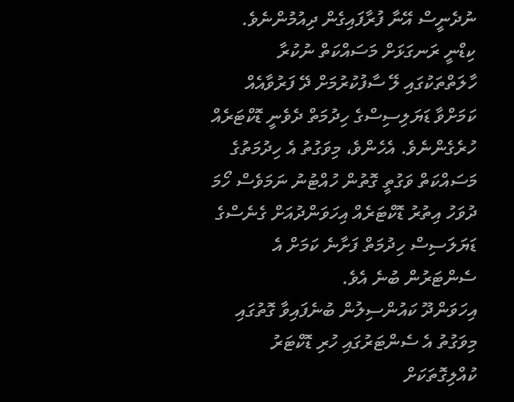ނުދެނީސް އޭނާ ފުރާފައިގެން ދިއުމުންނެވެ.
ކިޑްނީ ރަނގަޅަށް މަސައްކަތް ނުކުރާ ހާލަތްތަކުގައި ލޭ ސާފުކުރުމަށް ދޭ ފަރުވާއެއް ކަމަށްވާ ޑަޔަލިސިސްގެ ހިދުމަތް ދެވެނީ ޑޮކްޓަރެއް ހުރެގެންނެވެ. އެހެންވެ، މިވަގުތު އެ ހިދުމަތުގެ މަސައްކަތް ވަގުތީ ގޮތުން ހުއްޓުނު ނަމަވެސް ހޯމަ ދުވަހު އިތުރު ޑޮކްޓަރެއް އިހަވަންދުއަށް ގެނެސްގެ ޑަޔަލަސިސް ހިދުމަތް ފަށާނެ ކަމަށް އެ ސެންޓަރުން ބުނެ އެވެ.
އިހަވަންދޫ ކައުންސިލުން ބުނެފައިވާ ގޮތުގައި މިވަގުތު އެ ސެންޓަރުގައި ހުރި ޑޮކްޓަރު ކުއްލިގޮތަކަށް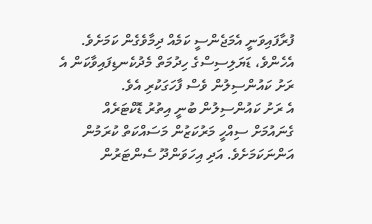ފުރާފައިވަނީ އެމަޖެންސީ ކަމެއް ދިމާވެގެން ކަމަށެވެ. އެހެންވެ، ޑަޔަލިސިސްގެ ހިދުމަތް މެދުކެނޑިފައިވާކަން އެ ރަށު ކައުންސިލުން ވެސް ފާހަގަކުރި އެވެ.
އެ ރަށު ކައުންސިލުން ބުނީ އިތުރު ޑޮކްޓަރެއް ގެނައުމަށް ސިއްހީ މަރުކަޒުން މަސައްކަތް ކުރަމުން އަންނަކަމަށެވެ. އަދި އިހަވަންދޫ ސެންޓަރުން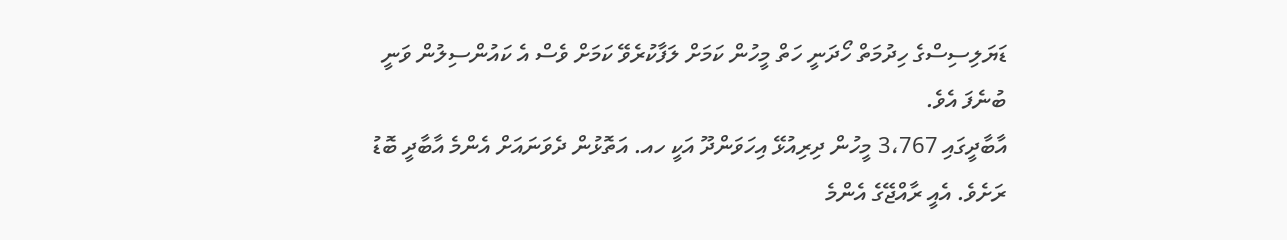ޑަޔަލިސިސްގެ ހިދުމަތް ހޯދަނީ ހަތް މީހުން ކަމަށް ލަފާކުރެވޭ ކަމަށް ވެސް އެ ކައުންސިލުން ވަނީ ބުނެފަ އެވެ.
އާބާދީގައި 3،767 މީހުން ދިރިއުޅޭ އިހަވަންދޫ އަކީ ހއ. އަތޮޅުން ދެވަނައަށް އެންމެ އާބާދީ ބޮޑު ރަށެވެ. އެއީ ރާއްޖޭގެ އެންމެ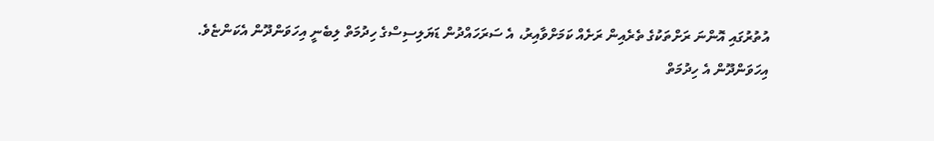އުތުރުގައި އޮންނަ ރަށްތަކުގެ ތެރެއިން ރަށެއް ކަމަށްވާއިރު، އެ ސަރަހައްދުން ޑަޔަލިސިސްގެ ހިދުމަތް ލިބެނީ އިހަވަންދޫން އެކަންޏެވެ.
އިހަވަންދޫން އެ ހިދުމަތް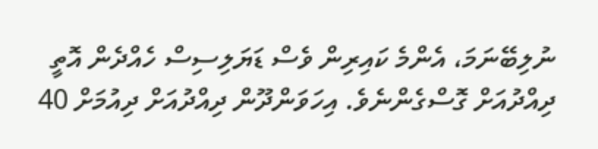ނުލިބޭނަމަ، އެންމެ ކައިރިން ވެސް ޑަޔަލިސިސް ހެއްދެން އޮތީ ދިއްދުއަށް ގޮސްގެންނެވެ. އިހަވަންދޫން ދިއްދުއަށް ދިއުމަށް 40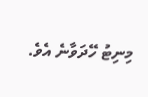މިނިޓު ހޭދަވާނެ އެވެ.